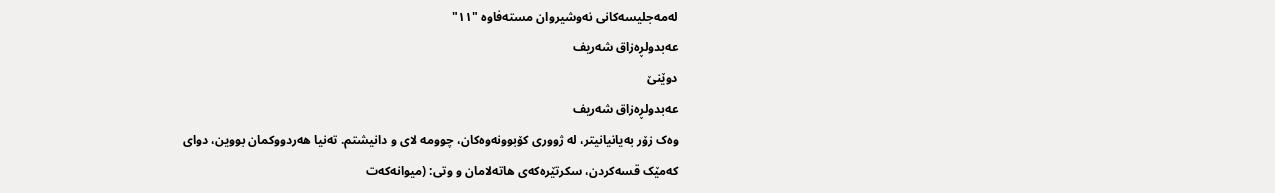لەمەجلیسەکانی نەوشیروان مستەفاوە "١١"
عەبدولڕەزاق شەریف
دوێنێ
عەبدولڕەزاق شەریف
وەک زۆر بەیانیانیتر، لە ژووری کۆبوونەوەکان، چوومە لای و دانیشتم. تەنیا هەردووکمان بووین، دوای کەمێک قسەکردن، سکرتێرەکەی هاتەلامان و وتی: (میوانەکەت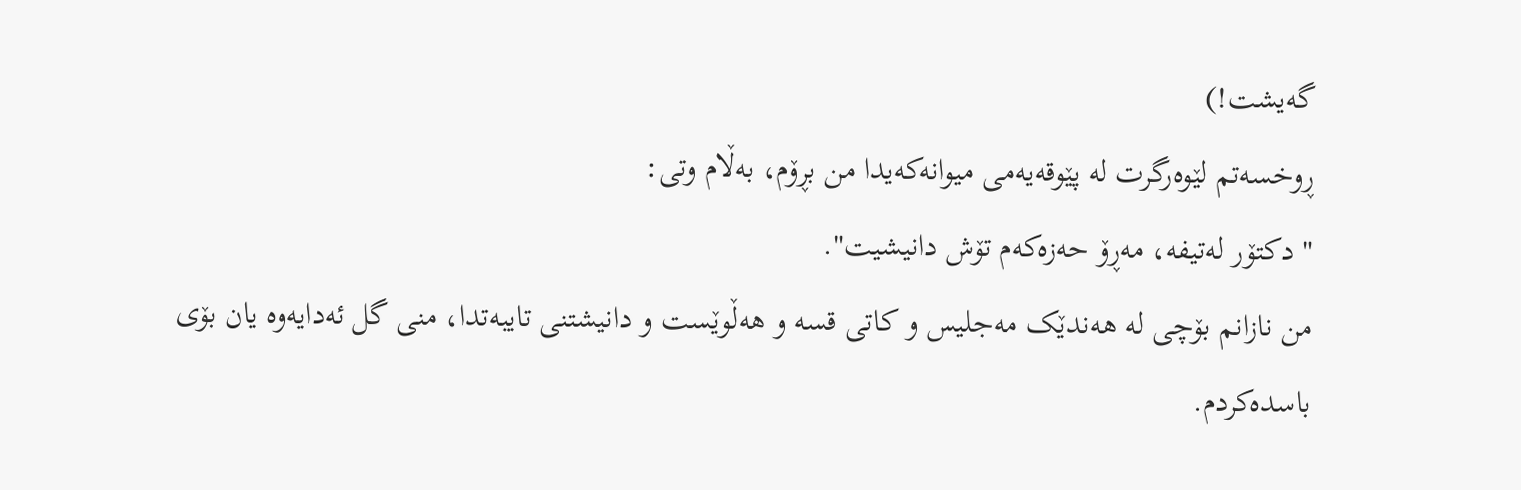گەیشت!)
ڕوخسەتم لێوەرگرت لە پێوقەیەمی میوانەکەیدا من بڕۆم، بەڵام وتی:
" دکتۆر لەتیفە، مەڕۆ حەزەکەم تۆش دانیشیت".
من نازانم بۆچی لە هەندێک مەجلیس و کاتی قسە و هەڵوێست و دانیشتنی تایبەتدا، منی گل ئەدایەوە یان بۆی باسدەکردم.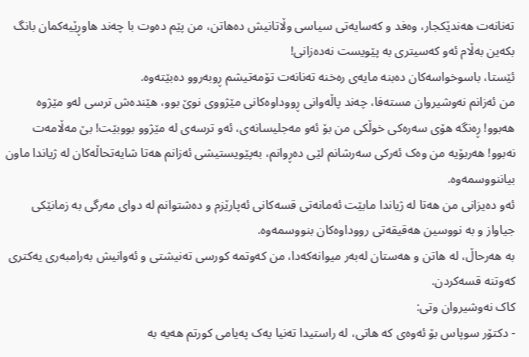تەنانەت هەندێکجار، وەفد و کەسایەتی سیاسی وڵاتانیش دەهاتن، من پێم دەوت با چەند هاوڕێیەکمان بانگ بکەین بەڵام ئەو کەسیتری بە پێویست نەدەزانی!
ئێستا، باسوخواسەکان دەبنە مایەی رەخنە تەنانەت تۆمەتیشم ڕوبەروو دەبێتەوە.
من ئەزانم نەوشیروان مستەفا، چەند پاڵەوانی ڕووداوەکانی مێژووی نوێ بوو، هێندەش ترسی لەو مێژوە هەبوو! ڕەنگە هۆی سەرەکی خوڵکی من بۆ ئەو مەجلیسانەی، ئەو ترسەی لە مێژوو بووبێت! بێ مەڵامەت نەبوو! هەربۆیە من وەک ئەرکی سەرشانم لێی دەڕوانم، بەپێویستیشی ئەزانم هەتا شایەتحاڵەکان لە ژیاندا ماون بیاننووسمەوە.
ئەو دەیزانی من هەتا لە ژیاندا مابێت ئەمانەتی قسەکانی ئەپارێزم و دەشتوانم لە دوای مەرگی بە زمانێکی جیاواز و بە نووسین هەقیقەتی رووداوەکان بنووسمەوە.
بە هەرحاڵ، لە هاتن و هەستان لەبەر میوانەکەدا، من کەوتمە کورسی تەنیشتی و ئەوانیش بەرامبەری یەکتری کەوتنە قسەکردن.
کاک نەوشیروان وتی:
- دکتۆر سوپاس بۆ ئەوەی کە هاتی، لە راستیدا تەنیا یەک پەیامی کورتم هەیە بە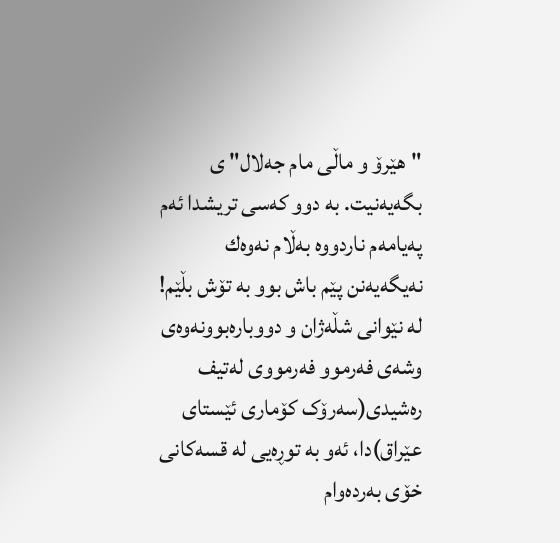"هێرۆ و ماڵی مام جەلال" ی بگەیەنیت. بە دوو کەسی تریشدا ئەم پەیامەم ناردووە بەڵام نەوەك نەیگەیەنن پێم باش بوو بە تۆش بڵێم!
لە نێوانی شڵەژان و دووبارەبوونەوەی وشەی فەرموو فەرمووی لەتیف رەشیدی(سەرۆک کۆماری ئێستای عێراق)دا، ئەو بە توڕەیی لە قسەکانی خۆی بەردەوام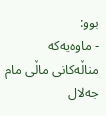بوو:
- ماوەیەکە مناڵەکانی ماڵی مام جەلال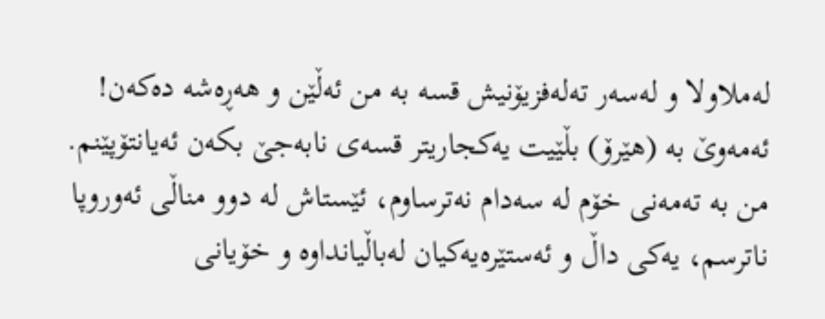لەملاولا و لەسەر تەلەفزیۆنیش قسە بە من ئەڵێن و هەڕەشە دەکەن! ئەمەوێ بە (هێرۆ) بڵێیت یەکجاریتر قسەی نابەجێ بکەن ئەیانتۆپێنم. من بە تەمەنی خۆم لە سەدام نەترساوم، ئێستاش لە دوو مناڵی ئەوروپا ناترسم، یەکی داڵ و ئەستێرەیەکیان لەباڵیانداوە و خۆیانی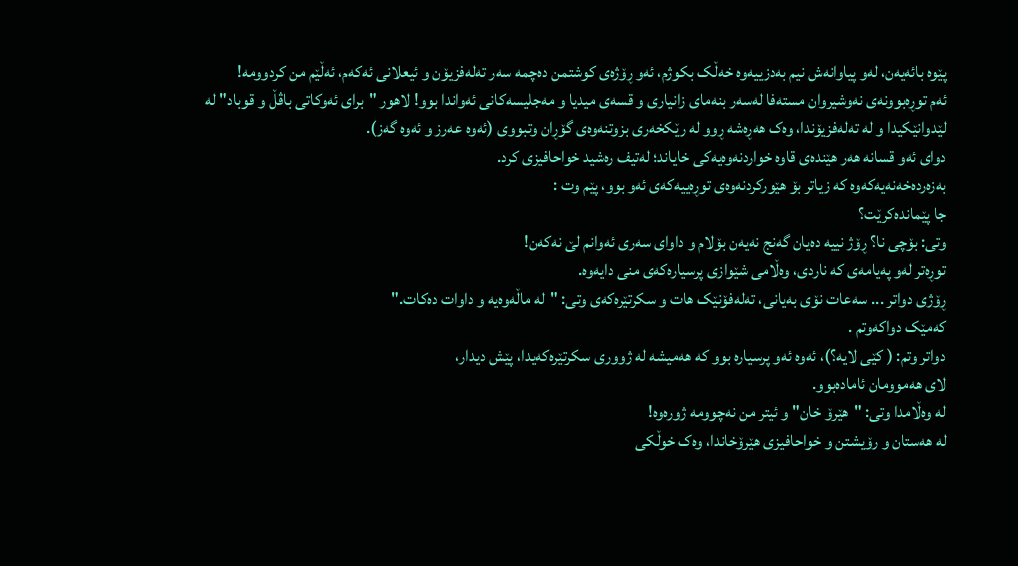پێوە بائەیەن، لەو پیاوانەش نیم بەدزییەوە خەڵک بکوژم، ئەو ڕۆژەی کوشتمن دەچمە سەر تەلەفزیۆن و ئیعلانی ئەکەم، ئەڵێم من کردوومە!
ئەم توڕەبوونەی نەوشیروان مستەفا لەسەر بنەمای زانیاری و قسەی میدیا و مەجلیسەکانی ئەواندا بوو! لاهور "برای ئەوکاتی باڤڵ و قوباد" لە لێدوانێکیدا و لە تەلەفزیۆندا، وەک هەڕەشە ڕوو لە رێکخەری بزوتنەوەی گۆڕان وتبووی (ئەوە عەرز و ئەوە گەز).
دوای ئەو قسانە هەر هێندەی قاوە خواردنەوەیەکی خایاند؛ لەتیف رەشید خواحافیزی کرد.
بەزەردەخەنەیەکەوە کە زیاتر بۆ هێورکردنەوەی توڕەییەکەی ئەو بوو، پێم وت :
جا پێماندەکرێت؟
وتی: بۆچی نا؟ ڕۆژ نییە دەیان گەنج نەیەن بۆلام و داوای سەری ئەوانم لێ نەکەن!
توڕەتر لەو پەیامەی کە ناردی، وەڵامی شێوازی پرسیارەکەی منی دایەوە.
ڕۆژی دواتر ... سەعات نۆی بەیانی، تەلەفۆنێک هات و سکرتێرەکەی وتی: "لە ماڵەوەیە و داوات دەکات."
کەمێک دواکەوتم .
دواتر وتم: ( کێی لایە؟)، ئەوە ئەو پرسیارە بوو کە هەمیشە لە ژووری سکرتێرەکەیدا، پێش دیدار،
لای هەموومان ئامادەبوو.
لە وەڵامدا وتی: "هێرۆ خان" و ئیتر من نەچوومە ژورەوە!
لە هەستان و رۆیشتن و خواحافیزی هێرۆخاندا، وەک خوڵکی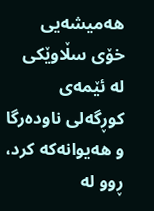هەمیشەیی خۆی سڵاوێکی لە ئێمەی کوڕگەلی ناودەرگا و هەیوانەکە کرد، ڕوو لە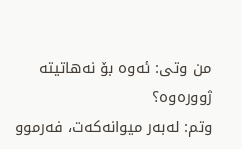من وتی: ئەوە بۆ نەهاتیتە ژوورەوە؟
وتم: لەبەر میوانەکەت، فەرموو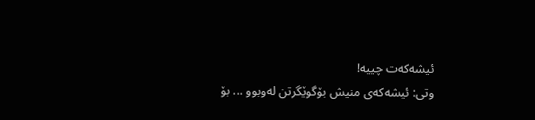ئیشەکەت چییە!
وتی: ئیشەکەی منیش بۆگوێگرتن لەوبوو ... بۆ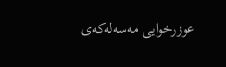عوزرخوایی مەسەلەکەی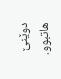دوێنێ هاتبوو.